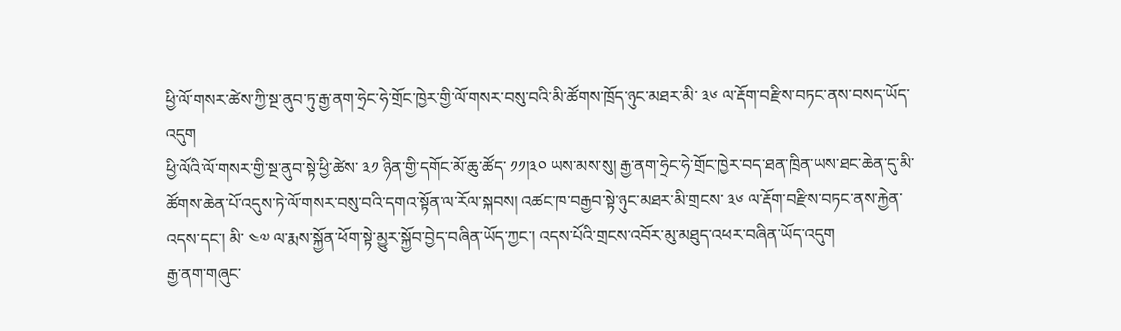ཕྱི་ལོ་གསར་ཚེས་ཀྱི་སྔ་ནུབ་ཏུ་རྒྱ་ནག་ཧྲེང་ཧེ་གྲོང་ཁྱེར་གྱི་ལོ་གསར་བསུ་བའི་མི་ཚོགས་ཁྲོད་ཉུང་མཐར་མི་ ༣༦ ལ་རྡོག་བརྫིས་བཏང་ནས་བསད་ཡོད་འདུག
ཕྱི་ལོའི་ལོ་གསར་གྱི་སྔ་ནུབ་སྟེ་ཕྱི་ཚེས་ ༣༡ ཉིན་གྱི་དགོང་མོ་ཆུ་ཚོད་ ༡༡།༣༠ ཡས་མས་སུ། རྒྱ་ནག་ཧྲེང་ཧེ་གྲོང་ཁྱེར་བད་ཐན་ཁྲིན་ཡས་ཐང་ཆེན་དུ་མི་ཚོགས་ཆེན་པོ་འདུས་ཏེ་ལོ་གསར་བསུ་བའི་དགའ་སྟོན་ལ་རོལ་སྐབས། འཚང་ཁ་བརྒྱབ་སྟེ་ཉུང་མཐར་མི་གྲངས་ ༣༦ ལ་རྡོག་བརྫིས་བཏང་ནས་རྐྱེན་འདས་དང་། མི་ ༤༧ ལ་རྨས་སྐྱོན་ཕོག་སྟེ་མྱུར་སྐྱོབ་བྱེད་བཞིན་ཡོད་ཀྱང་། འདས་པོའི་གྲངས་འབོར་མུ་མཐུད་འཕར་བཞིན་ཡོད་འདུག
རྒྱ་ནག་གཞུང་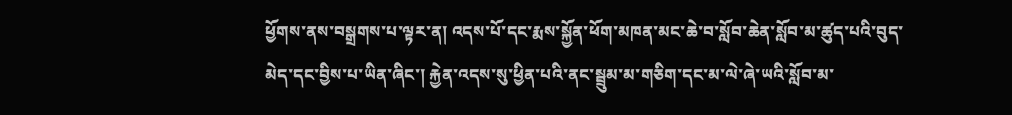ཕྱོགས་ནས་བསྒྲགས་པ་ལྟར་ན། འདས་པོ་དང་རྨས་སྐྱོན་ཕོག་མཁན་མང་ཆེ་བ་སློབ་ཆེན་སློབ་མ་ཚུད་པའི་བུད་མེད་དང་བྱིས་པ་ཡིན་ཞིང་། རྐྱེན་འདས་སུ་ཕྱིན་པའི་ནང་སྦྲུམ་མ་གཅིག་དང་མ་ལེ་ཞེ་ཡའི་སློབ་མ་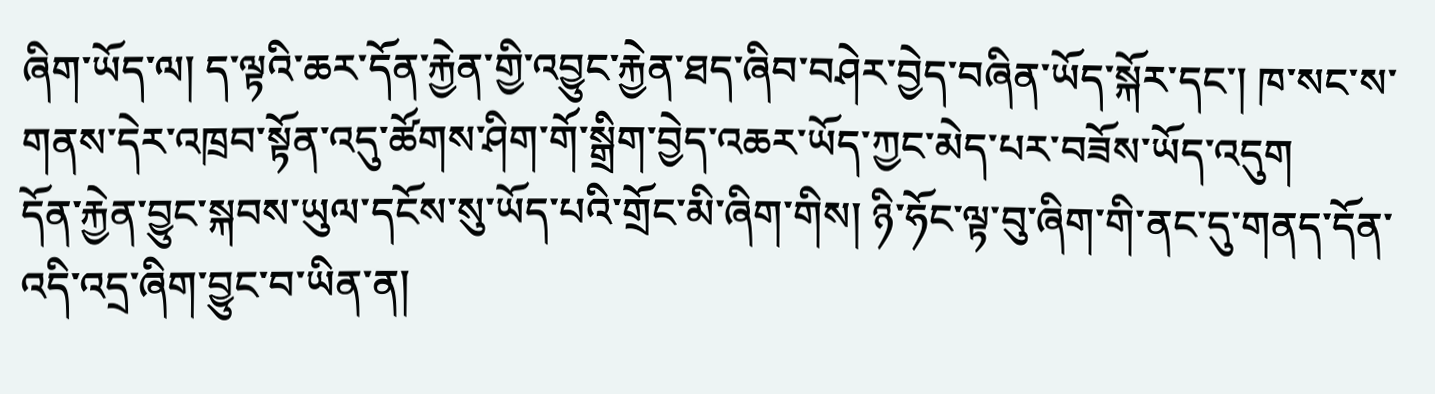ཞིག་ཡོད་ལ། ད་ལྟའི་ཆར་དོན་རྐྱེན་གྱི་འབྱུང་རྐྱེན་ཐད་ཞིབ་བཤེར་བྱེད་བཞིན་ཡོད་སྐོར་དང་། ཁ་སང་ས་གནས་དེར་འཁྲབ་སྟོན་འདུ་ཚོགས་ཤིག་གོ་སྒྲིག་བྱེད་འཆར་ཡོད་ཀྱང་མེད་པར་བཟོས་ཡོད་འདུག
དོན་རྐྱེན་བྱུང་སྐབས་ཡུལ་དངོས་སུ་ཡོད་པའི་གྲོང་མི་ཞིག་གིས། ཉི་ཧོང་ལྟ་བུ་ཞིག་གི་ནང་དུ་གནད་དོན་འདི་འདྲ་ཞིག་བྱུང་བ་ཡིན་ན།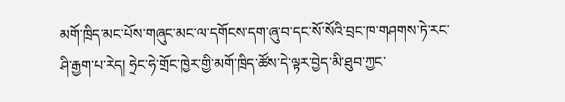མགོ་ཁྲིད་མང་པོས་གཞུང་མང་ལ་དགོངས་དག་ཞུ་བ་དང་སོ་སོའི་བྲང་ཁ་གཤགས་ཏེ་རང་ཤི་རྒྱག་པ་རེད། ཧྲེང་ཧེ་གྲོང་ཁྱེར་གྱི་མགོ་ཁྲིད་ཚོས་དེ་ལྟར་བྱེད་མི་ཐུབ་ཀྱང་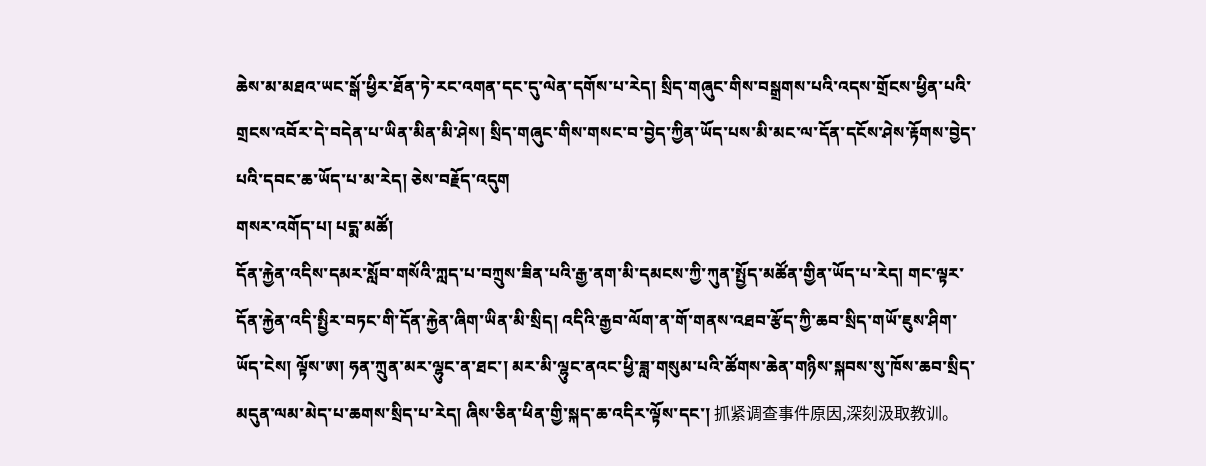ཆེས་མ་མཐའ་ཡང་སྒོ་ཕྱིར་ཐོན་ཏེ་རང་འགན་དང་དུ་ལེན་དགོས་པ་རེད། སྲིད་གཞུང་གིས་བསྒྲགས་པའི་འདས་གྲོངས་ཕྱིན་པའི་གྲངས་འབོར་དེ་བདེན་པ་ཡིན་མིན་མི་ཤེས། སྲིད་གཞུང་གིས་གསང་བ་བྱེད་ཀྱིན་ཡོད་པས་མི་མང་ལ་དོན་དངོས་ཤེས་རྟོགས་བྱེད་པའི་དབང་ཆ་ཡོད་པ་མ་རེད། ཅེས་བརྗོད་འདུག
གསར་འགོད་པ། པདྨ་མཚོ།
དོན་རྐྱེན་འདིས་དམར་སློབ་གསོའི་ཀླད་པ་བཀྲུས་ཟིན་པའི་རྒྱ་ནག་མི་དམངས་ཀྱི་ཀུན་སྤྱོད་མཚོན་གྱིན་ཡོད་པ་རེད། གང་ལྟར་དོན་རྐྱེན་འདི་སྤྱིར་བཏང་གི་དོན་རྐྱེན་ཞིག་ཡིན་མི་སྲིད། འདིའི་རྒྱབ་ལོག་ན་གོ་གནས་འཐབ་རྩོད་ཀྱི་ཆབ་སྲིད་གཡོ་ཇུས་ཤིག་ཡོད་ངེས། ལྟོས་ཨ། ཧན་ཀྲུན་མར་ལྷུང་ན་ཐང་། མར་མི་ལྷུང་ནའང་ཕྱི་ཟླ་གསུམ་པའི་ཚོགས་ཆེན་གཉིས་སྐབས་སུ་ཁོས་ཆབ་སྲིད་མདུན་ལམ་མེད་པ་ཆགས་སྲིད་པ་རེད། ཞིས་ཅིན་ཕིན་གྱི་སྐད་ཆ་འདིར་ལྟོས་དང་། 抓紧调查事件原因,深刻汲取教训。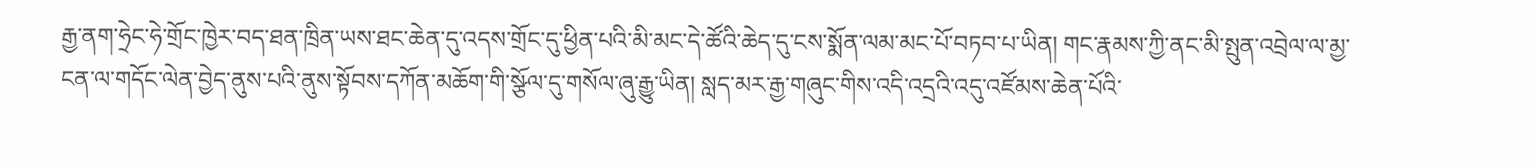རྒྱ་ནག་ཧྲེང་ཧེ་གྲོང་ཁྱེར་བད་ཐན་ཁྲིན་ཡས་ཐང་ཆེན་དུ་འདས་གྲོང་དུ་ཕྱིན་པའི་མི་མང་དེ་ཚོའི་ཆེད་དུ་ངས་སྨོན་ལམ་མང་པོ་བཏབ་པ་ཡིན། གང་རྣམས་ཀྱི་ནང་མི་སྤུན་འབྲེལ་ལ་མྱ་ངན་ལ་གདོང་ལེན་བྱེད་ནུས་པའི་ནུས་སྟོབས་དཀོན་མཆོག་གི་སྩོལ་དུ་གསོལ་ཞུ་རྒྱུ་ཡིན། སླད་མར་རྒྱ་གཞུང་གིས་འདི་འདྲའི་འདུ་འཛོམས་ཆེན་པོའི་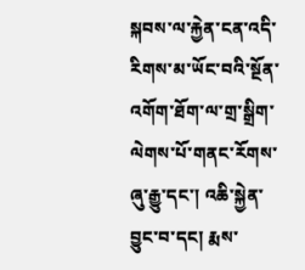སྐབས་ལ་རྐྱེན་ངན་འདི་རིགས་མ་ཡོང་བའི་སྔོན་འགོག་ཐོག་ལ་གྲ་སྒྲིག་ལེགས་པོ་གནང་རོགས་ཞུ་རྒྱུ་དང་། འཆི་སྐྱེན་བྱུང་བ་དང། རྨས་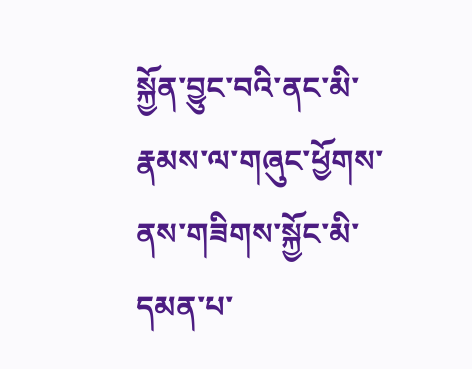སྐྱོན་བྱུང་བའི་ནང་མི་རྣམས་ལ་གཞུང་ཕྱོགས་ནས་གཟིགས་སྐྱོང་མི་དམན་པ་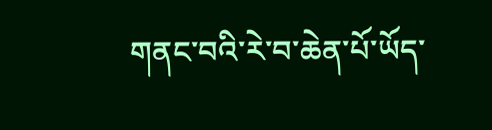གནང་བའི་རེ་བ་ཆེན་པོ་ཡོད་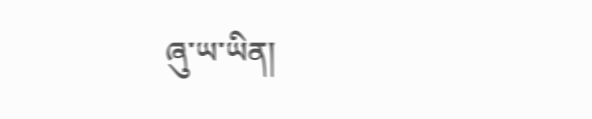ཞུ་ཡ་ཡིན།